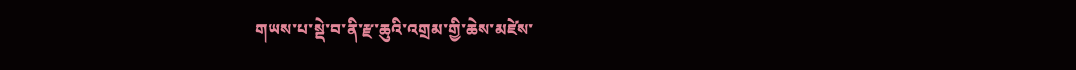གཡས་པ་སྡེ་བ་ནི་རྫ་ཆུའི་འགྲམ་གྱི་ཆེས་མཛེས་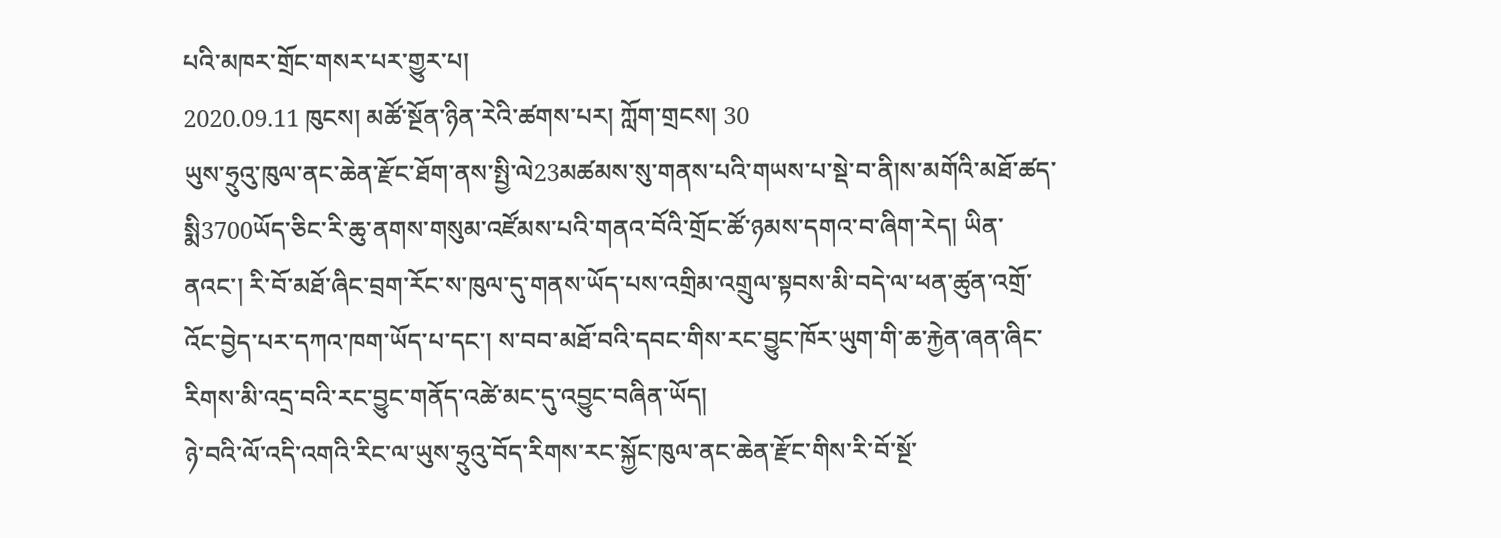པའི་མཁར་གྲོང་གསར་པར་གྱུར་པ།
2020.09.11 ཁུངས། མཚོ་སྔོན་ཉིན་རེའི་ཚགས་པར། ཀློག་གྲངས། 30
ཡུས་ཧྲུའུ་ཁུལ་ནང་ཆེན་རྫོང་ཐོག་ནས་སྤྱི་ལེ23མཚམས་སུ་གནས་པའི་གཡས་པ་སྡེ་བ་ནི།ས་མགོའི་མཐོ་ཚད་སྨི3700ཡོད་ཅིང་རི་ཆུ་ནགས་གསུམ་འཛོམས་པའི་གནའ་བོའི་གྲོང་ཚོ་ཉམས་དགའ་བ་ཞིག་རེད། ཡིན་ནའང་། རི་བོ་མཐོ་ཞིང་བྲག་རོང་ས་ཁུལ་དུ་གནས་ཡོད་པས་འགྲིམ་འགྲུལ་སྟབས་མི་བདེ་ལ་ཕན་ཚུན་འགྲོ་འོང་བྱེད་པར་དཀའ་ཁག་ཡོད་པ་དང་། ས་བབ་མཐོ་བའི་དབང་གིས་རང་བྱུང་ཁོར་ཡུག་གི་ཆ་རྐྱེན་ཞན་ཞིང་རིགས་མི་འདྲ་བའི་རང་བྱུང་གནོད་འཚེ་མང་དུ་འབྱུང་བཞིན་ཡོད།
ཉེ་བའི་ལོ་འདི་འགའི་རིང་ལ་ཡུས་ཧྲུའུ་བོད་རིགས་རང་སྐྱོང་ཁུལ་ནང་ཆེན་རྫོང་གིས་རི་བོ་སྔོ་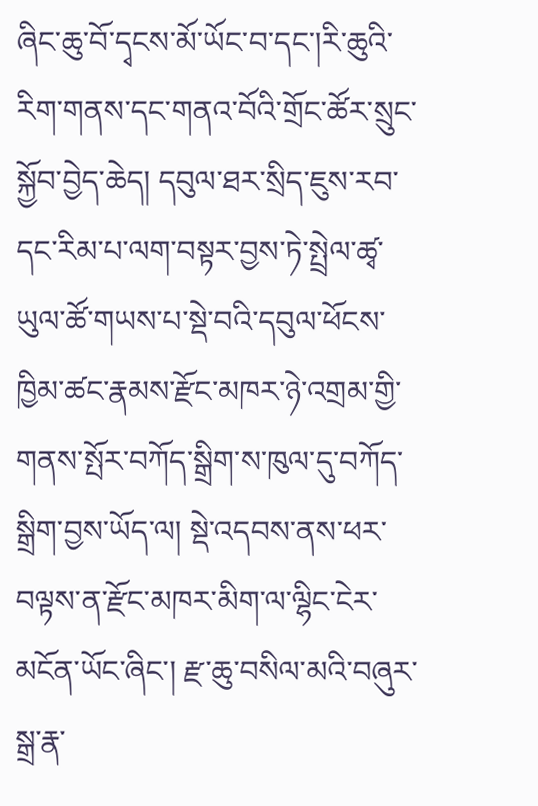ཞིང་ཆུ་བོ་དྭངས་མོ་ཡོང་བ་དང་།རི་ཆུའི་རིག་གནས་དང་གནའ་བོའི་གྲོང་ཚོར་སྲུང་སྐྱོབ་བྱེད་ཆེད། དབུལ་ཐར་སྲིད་ཇུས་རབ་དང་རིམ་པ་ལག་བསྟར་བྱས་ཏེ་སྤྲེལ་ཚྭ་ཡུལ་ཚོ་གཡས་པ་སྡེ་བའི་དབུལ་ཕོངས་ཁྱིམ་ཚང་རྣམས་རྫོང་མཁར་ཉེ་འགྲམ་གྱི་གནས་སྤོར་བཀོད་སྒྲིག་ས་ཁུལ་དུ་བཀོད་སྒྲིག་བྱས་ཡོད་ལ། སྡེ་འདབས་ནས་ཕར་བལྟས་ན་རྫོང་མཁར་མིག་ལ་ལྷིང་ངེར་མངོན་ཡོང་ཞིང་། རྫ་ཆུ་བསིལ་མའི་བཞུར་སྒྲ་རྣ་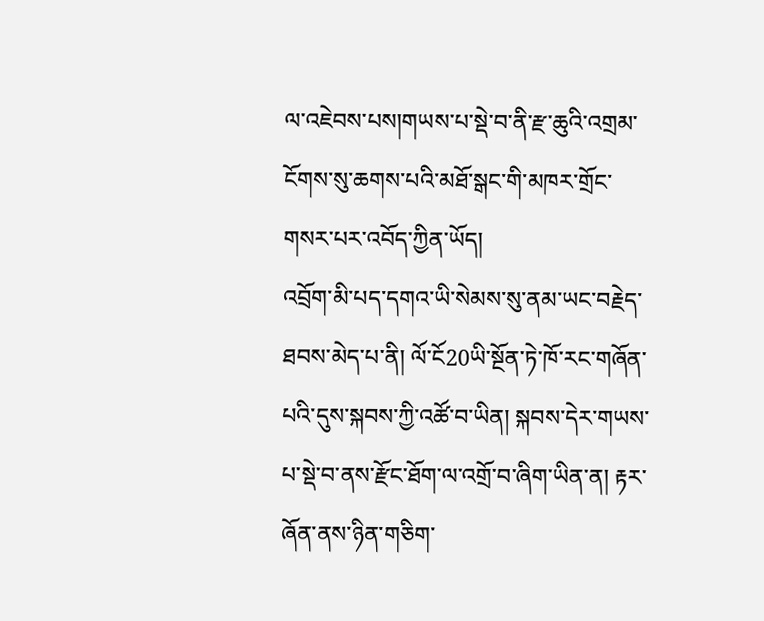ལ་འཇེབས་པས།གཡས་པ་སྡེ་བ་ནི་རྫ་ཆུའི་འགྲམ་ངོགས་སུ་ཆགས་པའི་མཐོ་སྒང་གི་མཁར་གྲོང་གསར་པར་འབོད་ཀྱིན་ཡོད།
འབྲོག་མི་པད་དགའ་ཡི་སེམས་སུ་ནམ་ཡང་བརྗེད་ཐབས་མེད་པ་ནི། ལོ་ངོ20ཡི་སྔོན་ཏེ་ཁོ་རང་གཞོན་པའི་དུས་སྐབས་ཀྱི་འཚོ་བ་ཡིན། སྐབས་དེར་གཡས་པ་སྡེ་བ་ནས་རྫོང་ཐོག་ལ་འགྲོ་བ་ཞིག་ཡིན་ན། རྟར་ཞོན་ནས་ཉིན་གཅིག་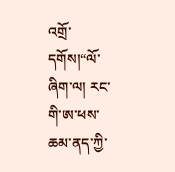འགྲོ་དགོས།“ལོ་ཞིག་ལ། རང་གི་ཨ་ཕས་ཆམ་ནད་ཀྱི་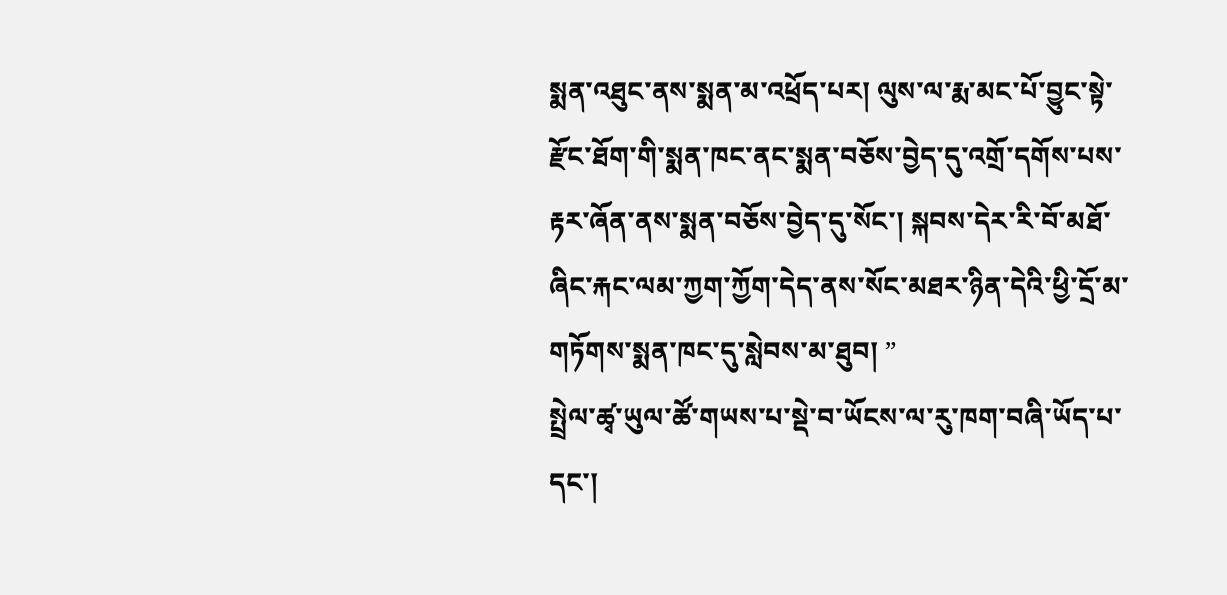སྨན་འཐུང་ནས་སྨན་མ་འཕྲོད་པར། ལུས་ལ་རྨ་མང་པོ་བྱུང་སྟེ་རྫོང་ཐོག་གི་སྨན་ཁང་ནང་སྨན་བཅོས་བྱེད་དུ་འགྲོ་དགོས་པས་རྟར་ཞོན་ནས་སྨན་བཅོས་བྱེད་དུ་སོང་། སྐབས་དེར་རི་བོ་མཐོ་ཞིང་རྐང་ལམ་ཀྱག་ཀྱོག་དེད་ནས་སོང་མཐར་ཉིན་དེའི་ཕྱི་དྲོ་མ་གཏོགས་སྨན་ཁང་དུ་སླེབས་མ་ཐུབ། ”
སྤྲེལ་ཚྭ་ཡུལ་ཚོ་གཡས་པ་སྡེ་བ་ཡོངས་ལ་རུ་ཁག་བཞི་ཡོད་པ་དང་།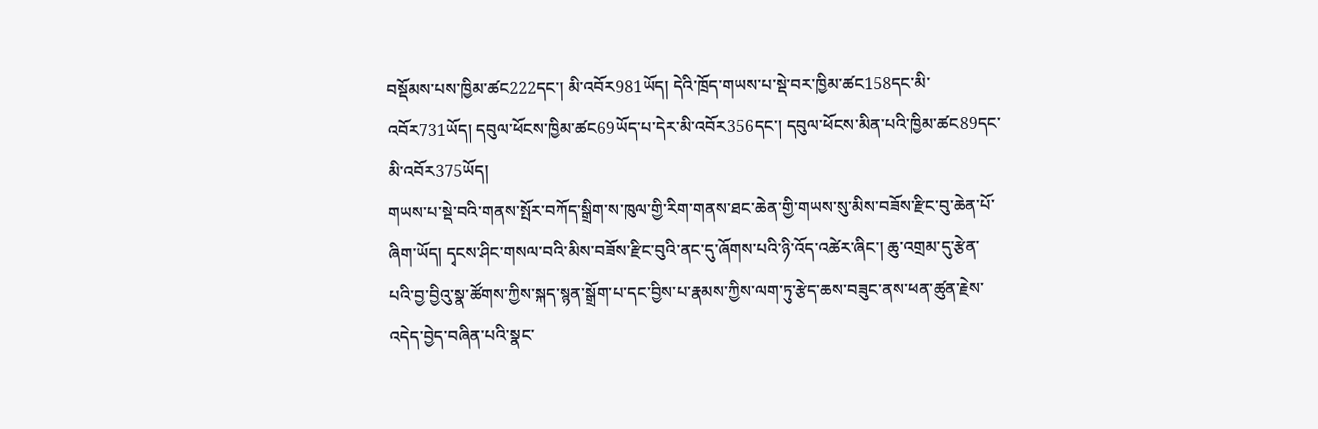བསྡོམས་པས་ཁྱིམ་ཚང222དང་། མི་འབོར981ཡོད། དེའི་ཁྲོད་གཡས་པ་སྡེ་བར་ཁྱིམ་ཚང158དང་མི་འབོར731ཡོད། དབུལ་ཕོངས་ཁྱིམ་ཚང69ཡོད་པ་དེར་མི་འབོར356དང་། དབུལ་ཕོངས་མིན་པའི་ཁྱིམ་ཚང89དང་མི་འབོར375ཡོད།
གཡས་པ་སྡེ་བའི་གནས་སྤོར་བཀོད་སྒྲིག་ས་ཁུལ་གྱི་རིག་གནས་ཐང་ཆེན་གྱི་གཡས་སུ་མིས་བཟོས་རྫིང་བུ་ཆེན་པོ་ཞིག་ཡོད། དྭངས་ཤིང་གསལ་བའི་མིས་བཟོས་རྫིང་བུའི་ནང་དུ་ཞོགས་པའི་ཉི་འོད་འཚེར་ཞིང་། ཆུ་འགྲམ་དུ་རྩེན་པའི་བྱ་བྱིའུ་སྣ་ཚོགས་ཀྱིས་སྐད་སྙན་སྒྲོག་པ་དང་བྱིས་པ་རྣམས་ཀྱིས་ལག་ཏུ་རྩེད་ཆས་བཟུང་ནས་ཕན་ཚུན་རྗེས་འདེད་བྱེད་བཞིན་པའི་སྣང་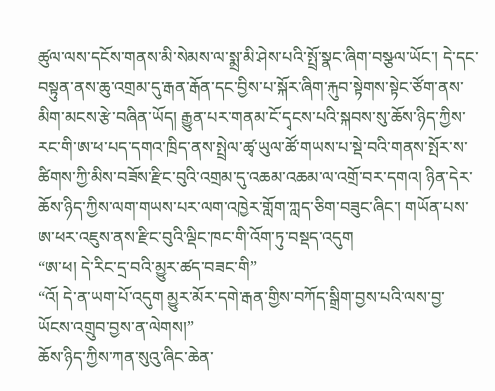ཚུལ་ལས་དངོས་གནས་མི་སེམས་ལ་སྨྲ་མི་ཤེས་པའི་སྤྲོ་སྣང་ཞིག་བསྩལ་ཡོང་། དེ་དང་བསྟུན་ནས་ཆུ་འགྲམ་དུ་རྒན་རྒོན་དང་བྱིས་པ་སྐོར་ཞིག་རྐུབ་སྟེགས་སྟེང་ཙོག་ནས་མིག་མངས་རྩེ་བཞིན་ཡོད། རྒྱུན་པར་གནམ་ངོ་དྭངས་པའི་སྐབས་སུ་ཆོས་ཉིད་ཀྱིས་རང་གི་ཨ་ཕ་པད་དགའ་ཁྲིད་ནས་སྤྲེལ་ཚྭ་ཡུལ་ཚོ་གཡས་པ་སྡེ་བའི་གནས་སྤོར་ས་ཚིགས་ཀྱི་མིས་བཟོས་རྫིང་བུའི་འགྲམ་དུ་འཆམ་འཆམ་ལ་འགྲོ་བར་དགའ། ཉིན་དེར་ཆོས་ཉིད་ཀྱིས་ལག་གཡས་པར་ལག་འཁྱེར་གློག་ཀླད་ཅིག་བཟུང་ཞིང་། གཡོན་པས་ཨ་ཕར་འཇུས་ནས་རྫིང་བུའི་ལྡིང་ཁང་གི་འོག་ཏུ་བསྡད་འདུག
“ཨ་ཕ། དེ་རིང་དྲ་བའི་མྱུར་ཚད་བཟང་གི”
“འོ། དེ་ན་ཡག་པོ་འདུག མྱུར་མོར་དགེ་རྒན་གྱིས་བཀོད་སྒྲིག་བྱས་པའི་ལས་བྱ་ཡོངས་འགྲུབ་བྱས་ན་ལེགས།”
ཆོས་ཉིད་ཀྱིས་ཀན་སུའུ་ཞིང་ཆེན་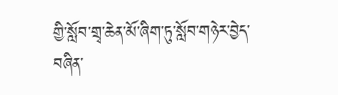གྱི་སློབ་གྲྭ་ཆེན་མོ་ཞིག་ཏུ་སློབ་གཉེར་བྱེད་བཞིན་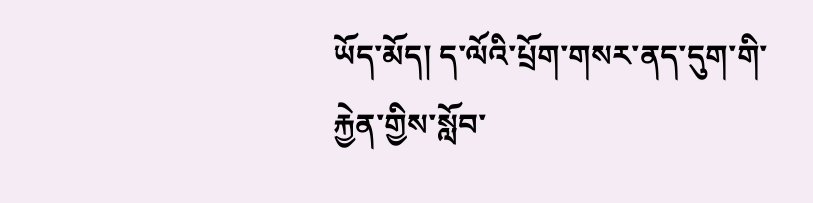ཡོད་མོད། ད་ལོའི་པྲོག་གསར་ནད་དུག་གི་རྐྱེན་གྱིས་སློབ་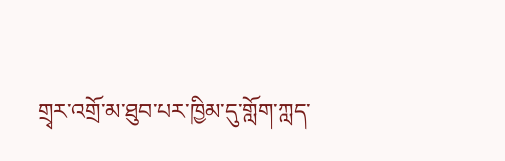གྲྭར་འགྲོ་མ་ཐུབ་པར་ཁྱིམ་དུ་གློག་ཀླད་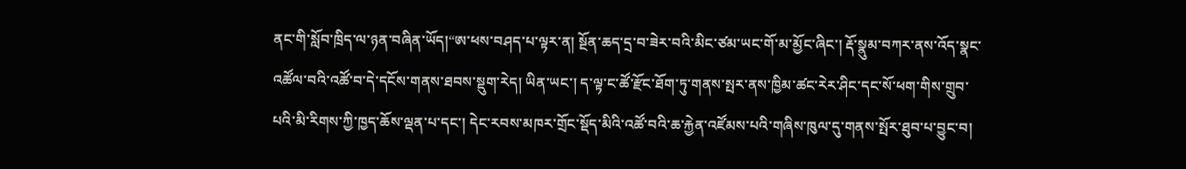ནང་གི་སློབ་ཁྲིད་ལ་ཉན་བཞིན་ཡོད།“ཨ་ཕས་བཤད་པ་ལྟར་ན། སྔོན་ཆད་དྲ་བ་ཟེར་བའི་མིང་ཙམ་ཡང་གོ་མ་མྱོང་ཞིང་། རྡོ་སྣུམ་བཀར་ནས་འོད་སྣང་འཚོལ་བའི་འཚོ་བ་དེ་དངོས་གནས་ཐབས་སྡུག་རེད། ཡིན་ཡང་། ད་ལྟ་ང་ཚོ་རྫོང་ཐོག་ཏུ་གནས་སྤར་ནས་ཁྱིམ་ཚང་རེར་ཤིང་དང་སོ་ཕག་གིས་གྲུབ་པའི་མི་རིགས་ཀྱི་ཁྱད་ཆོས་ལྡན་པ་དང་། དེང་རབས་མཁར་གྲོང་སྡོད་མིའི་འཚོ་བའི་ཆ་རྐྱེན་འཛོམས་པའི་གཞིས་ཁུལ་དུ་གནས་སྤོར་ཐུབ་པ་བྱུང་བ།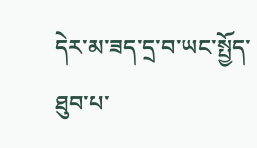དེར་མ་ཟད་དྲ་བ་ཡང་སྤྱོད་ཐུབ་པ་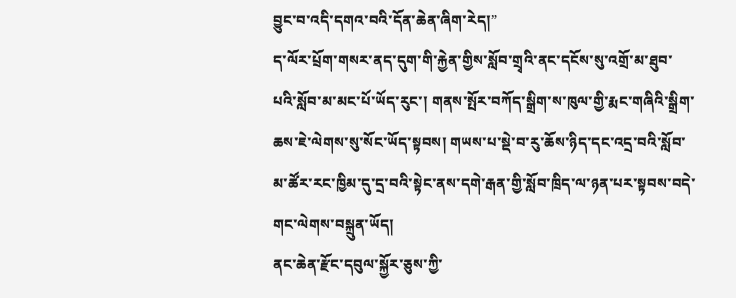བྱུང་བ་འདི་དགའ་བའི་དོན་ཆེན་ཞིག་རེད།”
ད་ལོར་པྲོག་གསར་ནད་དུག་གི་རྐྱེན་གྱིས་སློབ་གྲྭའི་ནང་དངོས་སུ་འགྲོ་མ་ཐུབ་པའི་སློབ་མ་མང་པོ་ཡོད་རུང་། གནས་སྤོར་བཀོད་སྒྲིག་ས་ཁུལ་གྱི་རྨང་གཞིའི་སྒྲིག་ཆས་ཇེ་ལེགས་སུ་སོང་ཡོད་སྟབས། གཡས་པ་སྡེ་བ་རུ་ཆོས་ཉིད་དང་འདྲ་བའི་སློབ་མ་ཚོར་རང་ཁྱིམ་དུ་དྲ་བའི་སྟེང་ནས་དགེ་རྒན་གྱི་སློབ་ཁྲིད་ལ་ཉན་པར་སྟབས་བདེ་གང་ལེགས་བསྐྲུན་ཡོད།
ནང་ཆེན་རྫོང་དབུལ་སྐྱོར་ཅུས་ཀྱི་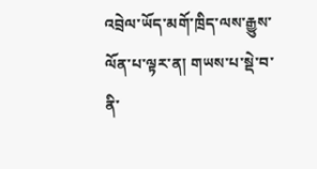འབྲེལ་ཡོད་མགོ་ཁྲིད་ལས་རྒྱུས་ལོན་པ་ལྟར་ན། གཡས་པ་སྡེ་བ་ནི་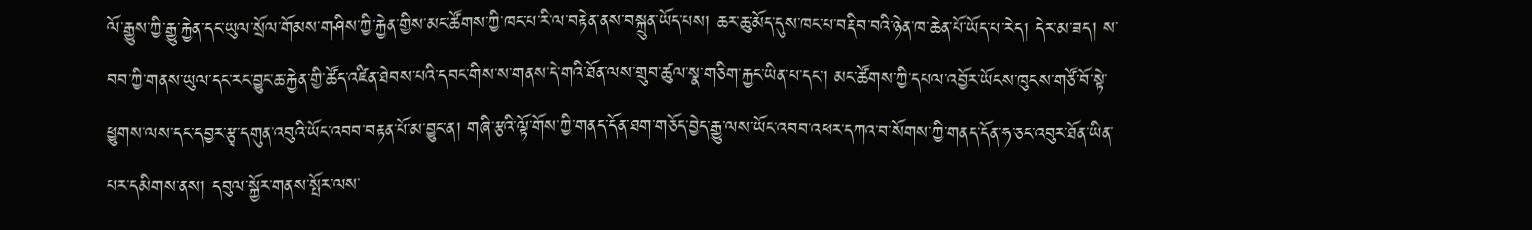ལོ་རྒྱུས་ཀྱི་རྒྱུ་རྐྱེན་དང་ཡུལ་སྲོལ་གོམས་གཤིས་ཀྱི་རྐྱེན་གྱིས་མང་ཚོགས་ཀྱི་ཁང་པ་རི་ལ་བརྟེན་ནས་བསྐྲུན་ཡོད་པས། ཆར་ཆུ་མོད་དུས་ཁང་པ་བརྡིབ་བའི་ཉེན་ཁ་ཆེན་པོ་ཡོད་པ་རེད། དེར་མ་ཟད། ས་བབ་ཀྱི་གནས་ཡུལ་དང་རང་བྱུང་ཆ་རྐྱེན་གྱི་ཚོད་འཛིན་ཐེབས་པའི་དབང་གིས་ས་གནས་དེ་གའི་ཐོན་ལས་གྲུབ་ཚུལ་སྣ་གཅིག་རྐྱང་ཡིན་པ་དང་། མང་ཚོགས་ཀྱི་དཔལ་འབྱོར་ཡོངས་ཁུངས་གཙོ་བོ་སྟེ་ཕྱུགས་ལས་དང་དབྱར་རྩྭ་དགུན་འབུའི་ཡོང་འབབ་བརྟན་པོ་མ་བྱུང་ན། གཞི་རྩའི་ལྟོ་གོས་ཀྱི་གནད་དོན་ཐག་གཅོད་བྱེད་རྒྱུ་ལས་ཡོང་འབབ་འཕར་དཀའ་བ་སོགས་ཀྱི་གནད་དོན་ཧ་ཅང་འབུར་ཐོན་ཡིན་པར་དམིགས་ནས། དབུལ་སྐྱོར་གནས་སྤོར་ལས་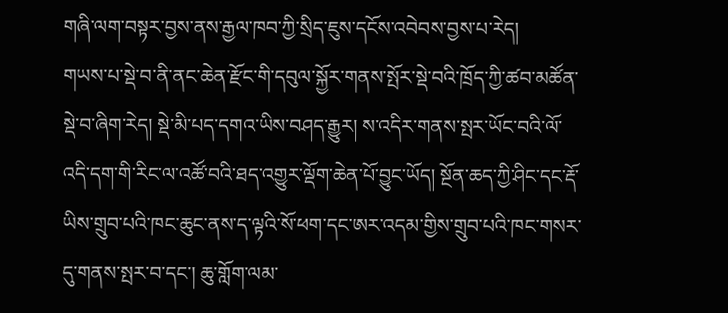གཞི་ལག་བསྟར་བྱས་ནས་རྒྱལ་ཁབ་ཀྱི་སྲིད་ཇུས་དངོས་འབེབས་བྱས་པ་རེད།
གཡས་པ་སྡེ་བ་ནི་ནང་ཆེན་རྫོང་གི་དབུལ་སྐྱོར་གནས་སྤོར་སྡེ་བའི་ཁྲོད་ཀྱི་ཚབ་མཚོན་སྡེ་བ་ཞིག་རེད། སྡེ་མི་པད་དགའ་ཡིས་བཤད་རྒྱུར། ས་འདིར་གནས་སྤར་ཡོང་བའི་ལོ་འདི་དག་གི་རིང་ལ་འཚོ་བའི་ཐད་འགྱུར་ལྡོག་ཆེན་པོ་བྱུང་ཡོད། སྔོན་ཆད་ཀྱི་ཤིང་དང་རྡོ་ཡིས་གྲུབ་པའི་ཁང་ཆུང་ནས་ད་ལྟའི་སོ་ཕག་དང་ཨར་འདམ་གྱིས་གྲུབ་པའི་ཁང་གསར་དུ་གནས་སྤར་བ་དང་། ཆུ་གློག་ལམ་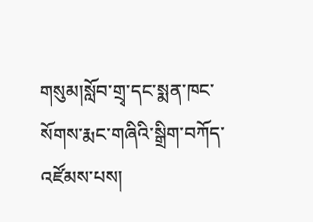གསུམ།སློབ་གྲྭ་དང་སྨན་ཁང་སོགས་རྨང་གཞིའི་སྒྲིག་བཀོད་འཛོམས་པས།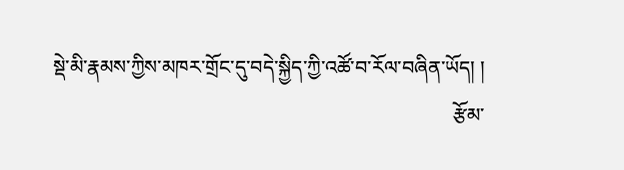སྡེ་མི་རྣམས་ཀྱིས་མཁར་གྲོང་དུ་བདེ་སྐྱིད་ཀྱི་འཚོ་བ་རོལ་བཞིན་ཡོད། །
                                                                                 རྩོམ་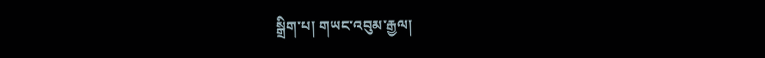སྒྲིག་པ། གཡང་འབུམ་རྒྱལ།